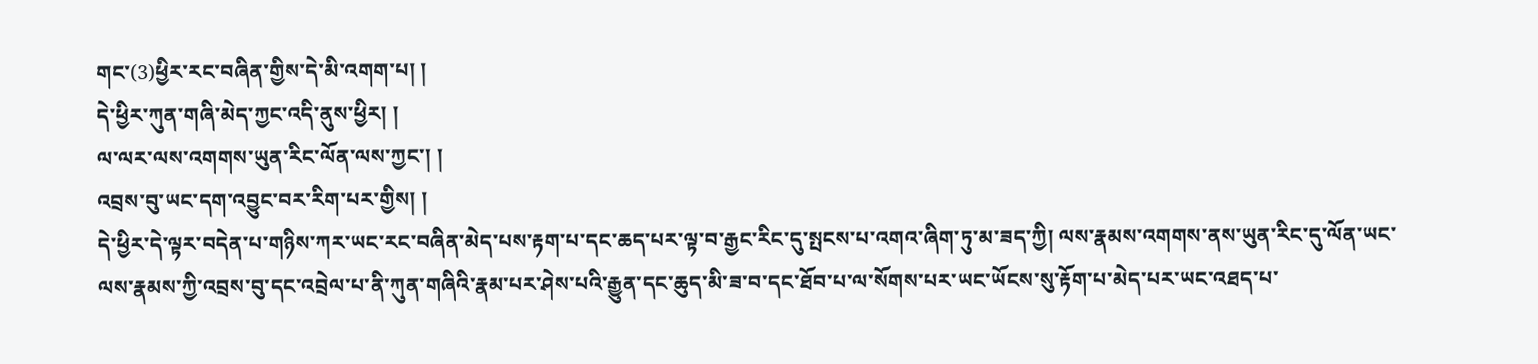གང་(3)ཕྱིར་རང་བཞིན་གྱིས་དེ་མི་འགག་པ། །
དེ་ཕྱིར་ཀུན་གཞི་མེད་ཀྱང་འདི་ནུས་ཕྱིར། །
ལ་ལར་ལས་འགགས་ཡུན་རིང་ལོན་ལས་ཀྱང་། །
འབྲས་བུ་ཡང་དག་འབྱུང་བར་རིག་པར་གྱིས། །
དེ་ཕྱིར་དེ་ལྟར་བདེན་པ་གཉིས་ཀར་ཡང་རང་བཞིན་མེད་པས་རྟག་པ་དང་ཆད་པར་ལྟ་བ་རྒྱང་རིང་དུ་སྤངས་པ་འགའ་ཞིག་ཏུ་མ་ཟད་ཀྱི། ལས་རྣམས་འགགས་ནས་ཡུན་རིང་དུ་ལོན་ཡང་ལས་རྣམས་ཀྱི་འབྲས་བུ་དང་འབྲེལ་པ་ནི་ཀུན་གཞིའི་རྣམ་པར་ཤེས་པའི་རྒྱུན་དང་ཆུད་མི་ཟ་བ་དང་ཐོབ་པ་ལ་སོགས་པར་ཡང་ཡོངས་སུ་རྟོག་པ་མེད་པར་ཡང་འཐད་པ་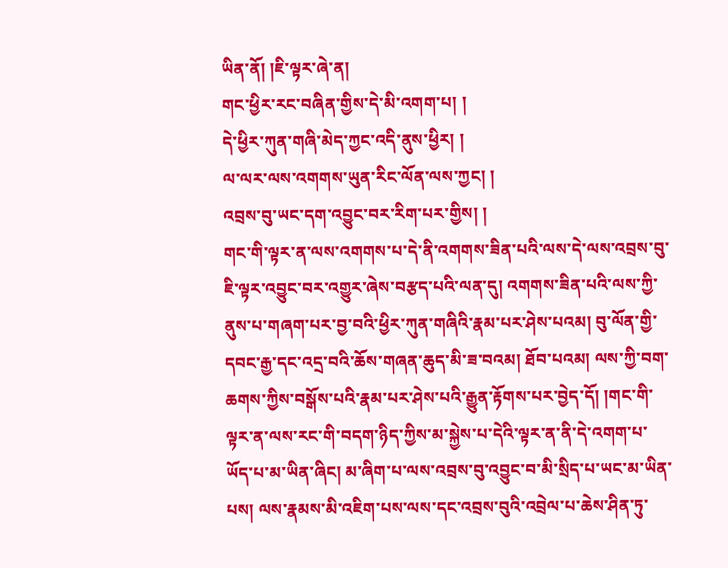ཡིན་ནོ། །ཇི་ལྟར་ཞེ་ན།
གང་ཕྱིར་རང་བཞིན་གྱིས་དེ་མི་འགག་པ། །
དེ་ཕྱིར་ཀུན་གཞི་མེད་ཀྱང་འདི་ནུས་ཕྱིར། །
ལ་ལར་ལས་འགགས་ཡུན་རིང་ལོན་ལས་ཀྱང། །
འབྲས་བུ་ཡང་དག་འབྱུང་བར་རིག་པར་གྱིས། །
གང་གི་ལྟར་ན་ལས་འགགས་པ་དེ་ནི་འགགས་ཟིན་པའི་ལས་དེ་ལས་འབྲས་བུ་ཇི་ལྟར་འབྱུང་བར་འགྱུར་ཞེས་བརྩད་པའི་ལན་དུ། འགགས་ཟིན་པའི་ལས་ཀྱི་ནུས་པ་གཞག་པར་བྱ་བའི་ཕྱིར་ཀུན་གཞིའི་རྣམ་པར་ཤེས་པའམ། བུ་ལོན་གྱི་དབང་རྒྱ་དང་འདྲ་བའི་ཆོས་གཞན་ཆུད་མི་ཟ་བའམ། ཐོབ་པའམ། ལས་ཀྱི་བག་ཆགས་ཀྱིས་བསྒོས་པའི་རྣམ་པར་ཤེས་པའི་རྒྱུན་རྟོགས་པར་བྱེད་དོ། །གང་གི་ལྟར་ན་ལས་རང་གི་བདག་ཉིད་ཀྱིས་མ་སྐྱེས་པ་དེའི་ལྟར་ན་ནི་དེ་འགག་པ་ཡོད་པ་མ་ཡིན་ཞིང། མ་ཞིག་པ་ལས་འབྲས་བུ་འབྱུང་བ་མི་སྲིད་པ་ཡང་མ་ཡིན་པས། ལས་རྣམས་མི་འཇིག་པས་ལས་དང་འབྲས་བུའི་འབྲེལ་པ་ཆེས་ཤིན་ཏུ་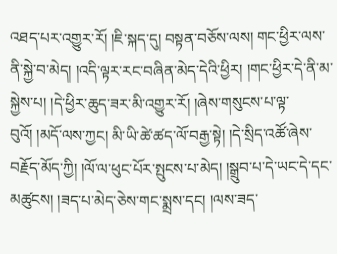འཐད་པར་འགྱུར་རོ། །ཇི་སྐད་དུ། བསྟན་བཅོས་ལས། གང་ཕྱིར་ལས་ནི་སྐྱེ་བ་མེད། །འདི་ལྟར་རང་བཞིན་མེད་དེའི་ཕྱིར། །གང་ཕྱིར་དེ་ནི་མ་སྐྱེས་པ། །དེ་ཕྱིར་ཆུད་ཟར་མི་འགྱུར་རོ། །ཞེས་གསུངས་པ་ལྟ་བུའོ། །མདོ་ལས་ཀྱང། མི་ཡི་ཚེ་ཚད་ལོ་བརྒྱ་སྟེ། །དེ་སྲིད་འཚོ་ཞེས་བརྗོད་མོད་ཀྱི། །ལོ་ལ་ཕུང་པོར་སྤུངས་པ་མེད། །སྒྲུབ་པ་དེ་ཡང་དེ་དང་མཚུངས། །ཟད་པ་མེད་ཅེས་གང་སྨྲས་དང། །ལས་ཟད་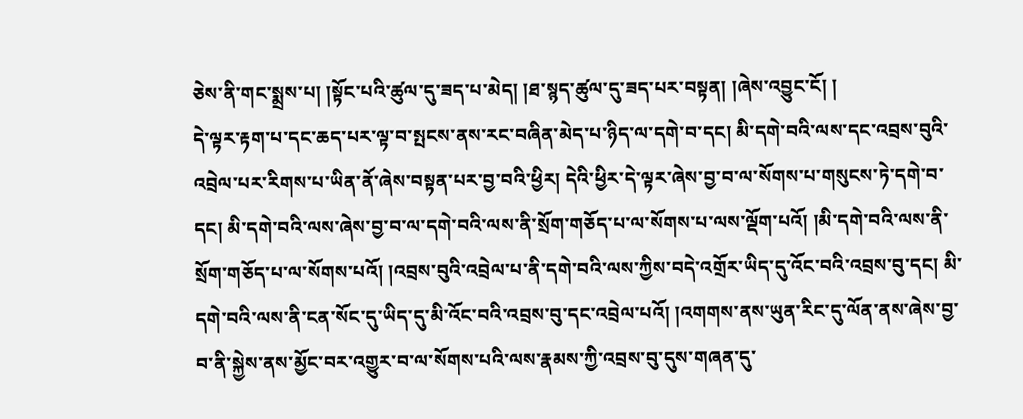ཅེས་ནི་གང་སྨྲས་པ། །སྟོང་པའི་ཚུལ་དུ་ཟད་པ་མེད། །ཐ་སྙད་ཚུལ་དུ་ཟད་པར་བསྟན། །ཞེས་འབྱུང་ངོ། །
དེ་ལྟར་རྟག་པ་དང་ཆད་པར་ལྟ་བ་སྤངས་ནས་རང་བཞིན་མེད་པ་ཉིད་ལ་དགེ་བ་དང། མི་དགེ་བའི་ལས་དང་འབྲས་བུའི་འབྲེལ་པར་རིགས་པ་ཡིན་ནོ་ཞེས་བསྟན་པར་བྱ་བའི་ཕྱིར། དེའི་ཕྱིར་དེ་ལྟར་ཞེས་བྱ་བ་ལ་སོགས་པ་གསུངས་ཏེ་དགེ་བ་དང། མི་དགེ་བའི་ལས་ཞེས་བྱ་བ་ལ་དགེ་བའི་ལས་ནི་སྲོག་གཅོད་པ་ལ་སོགས་པ་ལས་ལྡོག་པའོ། །མི་དགེ་བའི་ལས་ནི་སྲོག་གཅོད་པ་ལ་སོགས་པའོ། །འབྲས་བུའི་འབྲེལ་པ་ནི་དགེ་བའི་ལས་ཀྱིས་བདེ་འགྲོར་ཡིད་དུ་འོང་བའི་འབྲས་བུ་དང། མི་དགེ་བའི་ལས་ནི་ངན་སོང་དུ་ཡིད་དུ་མི་འོང་བའི་འབྲས་བུ་དང་འབྲེལ་པའོ། །འགགས་ནས་ཡུན་རིང་དུ་ལོན་ནས་ཞེས་བྱ་བ་ནི་སྐྱེས་ནས་མྱོང་བར་འགྱུར་བ་ལ་སོགས་པའི་ལས་རྣམས་ཀྱི་འབྲས་བུ་དུས་གཞན་དུ་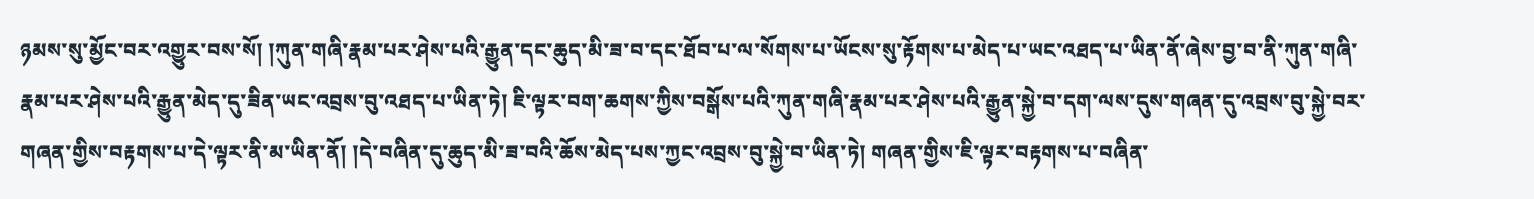ཉམས་སུ་མྱོང་བར་འགྱུར་བས་སོ། །ཀུན་གཞི་རྣམ་པར་ཤེས་པའི་རྒྱུན་དང་ཆུད་མི་ཟ་བ་དང་ཐོབ་པ་ལ་སོགས་པ་ཡོངས་སུ་རྟོགས་པ་མེད་པ་ཡང་འཐད་པ་ཡིན་ནོ་ཞེས་བྱ་བ་ནི་ཀུན་གཞི་རྣམ་པར་ཤེས་པའི་རྒྱུན་མེད་དུ་ཟིན་ཡང་འབྲས་བུ་འཐད་པ་ཡིན་ཏེ། ཇི་ལྟར་བག་ཆགས་ཀྱིས་བསྒོས་པའི་ཀུན་གཞི་རྣམ་པར་ཤེས་པའི་རྒྱུན་སྐྱེ་བ་དག་ལས་དུས་གཞན་དུ་འབྲས་བུ་སྐྱེ་བར་གཞན་གྱིས་བརྟགས་པ་དེ་ལྟར་ནི་མ་ཡིན་ནོ། །དེ་བཞིན་དུ་ཆུད་མི་ཟ་བའི་ཆོས་མེད་པས་ཀྱང་འབྲས་བུ་སྐྱེ་བ་ཡིན་ཏེ། གཞན་གྱིས་ཇི་ལྟར་བརྟགས་པ་བཞིན་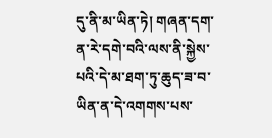དུ་ནི་མ་ཡིན་ཏེ། གཞན་དག་ན་རེ་དགེ་བའི་ལས་ནི་སྐྱེས་པའི་དེ་མ་ཐག་ཏུ་ཆུད་ཟ་བ་ཡིན་ན་དེ་འགགས་པས་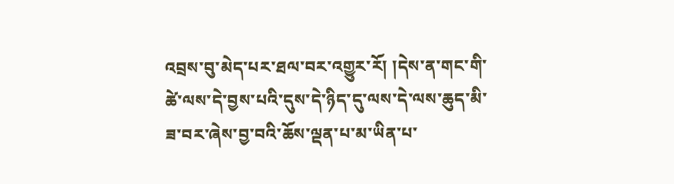འབྲས་བུ་མེད་པར་ཐལ་བར་འགྱུར་རོ། །དེས་ན་གང་གི་ཚེ་ལས་དེ་བྱས་པའི་དུས་དེ་ཉིད་དུ་ལས་དེ་ལས་ཆུད་མི་ཟ་བར་ཞེས་བྱ་བའི་ཆོས་ལྡན་པ་མ་ཡིན་པ་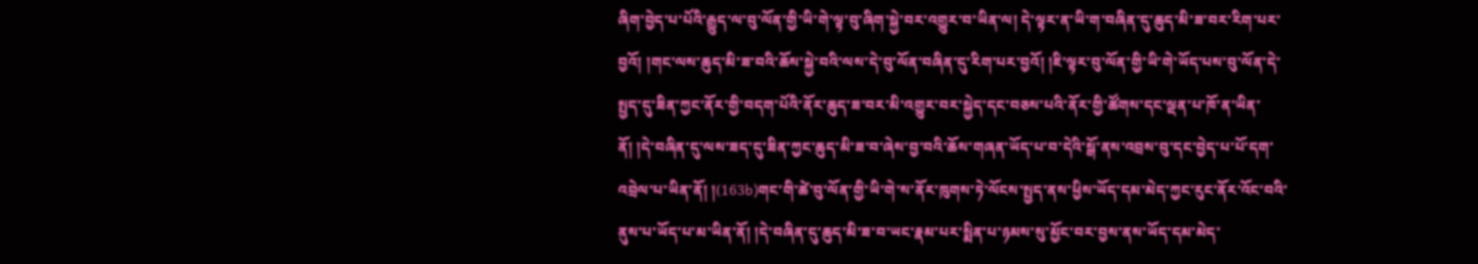ཞིག་བྱེད་པ་པོའི་རྒྱུད་ལ་བུ་ལོན་གྱི་ཡི་གེ་ལྟ་བུ་ཞིག་སྐྱེ་བར་འགྱུར་བ་ཡིན་ལ། དེ་ལྟར་ན་ཡི་ག་བཞིན་དུ་ཆུད་མི་ཟ་བར་རིག་པར་བྱའོ། །གང་ལས་ཆུད་མི་ཟ་བའི་ཆོས་སྐྱེ་བའི་ལས་དེ་བུ་ལོན་བཞིན་དུ་རིག་པར་བྱའོ། །ཇི་ལྟར་བུ་ལོན་གྱི་ཡི་གེ་ཡོད་པས་བུ་ལོན་དེ་སྤྱད་དུ་ཟིན་ཀྱང་ནོར་གྱི་བདག་པོའི་ནོར་ཆུད་ཟ་བར་མི་འགྱུར་བར་སྐྱེད་དང་བཅས་པའི་ནོར་གྱི་ཚོགས་དང་ལྡན་པ་ཁོ་ན་ཡིན་ནོ། །དེ་བཞིན་དུ་ལས་ཟད་དུ་ཟིན་ཀྱང་ཆུད་མི་ཟ་བ་ཞེས་བྱ་བའི་ཆོས་གཞན་ཡོད་པ་བ་དེའི་སྒོ་ནས་འབྲས་བུ་དང་བྱེད་པ་པོ་དག་འབྲེལ་པ་ཡིན་ནོ། །(163b)གང་གི་ཚེ་བུ་ལོན་གྱི་ཡི་གེ་ས་ནོར་ཁུགས་ཏེ་ལོངས་སྤྱད་ནས་ཕྱིས་ཡོད་དམ་མེད་ཀྱང་རུང་ནོར་འོང་བའི་ནུས་པ་ཡོད་པ་མ་ཡིན་ནོ། །དེ་བཞིན་དུ་ཆུད་མི་ཟ་བ་ཡང་རྣམ་པར་སྨིན་པ་ཉམས་སུ་མྱོང་བར་བྱས་ནས་ཡོད་དམ་མེད་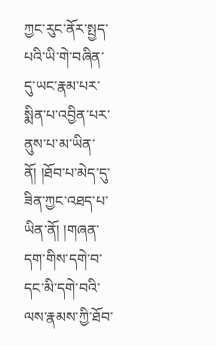ཀྱང་རུང་ནོར་སྤྱད་པའི་ཡི་གེ་བཞིན་དུ་ཡང་རྣམ་པར་སྨིན་པ་འབྱིན་པར་ནུས་པ་མ་ཡིན་ནོ། །ཐོབ་པ་མེད་དུ་ཟིན་ཀྱང་འཐད་པ་ཡིན་ནོ། །གཞན་དག་གིས་དགེ་བ་དང་མི་དགེ་བའི་ལས་རྣམས་ཀྱི་ཐོབ་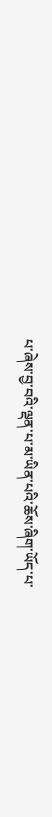པ་ཞེས་བྱ་བའི་ལྡན་པ་མ་ཡིན་པའི་ཆོས་ཞིག་ཡོད་པ་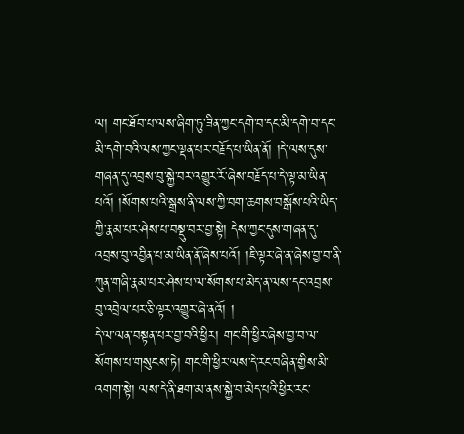ལ། གང་ཐོབ་པ་ལས་ཞིག་ཏུ་ཟིན་ཀྱང་དགེ་བ་དང་མི་དགེ་བ་དང་མི་དགེ་བའི་ལས་ཀྱང་ལྡན་པར་བརྗོད་པ་ཡིན་ནོ། །དེ་ལས་དུས་གཞན་དུ་འབྲས་བུ་སྐྱེ་བར་འགྱུར་རོ་ཞེས་བརྗོད་པ་དེ་ལྟ་མ་ཡིན་པའོ། །སོགས་པའི་སྒྲས་ནི་ལས་ཀྱི་བག་ཆགས་བསྒོས་པའི་ཡིད་ཀྱི་རྣམ་པར་ཤེས་པ་བསྡུ་བར་བྱ་སྟེ། དེས་ཀྱང་དུས་གཞན་དུ་འབྲས་བུ་འབྱིན་པ་མ་ཡིན་ནོ་ཞེས་པའོ། །ཇི་ལྟར་ཞེ་ན་ཞེས་བྱ་བ་ནི་ཀུན་གཞི་རྣམ་པར་ཤེས་པ་ལ་སོགས་པ་མེད་ན་ལས་དང་འབྲས་བུ་འབྲེལ་པར་ཅི་ལྟར་འགྱུར་ཞེ་ནའོ། །
དེ་ལ་ལན་བསྟན་པར་བྱ་བའི་ཕྱིར། གང་གི་ཕྱིར་ཞེས་བྱ་བ་ལ་སོགས་པ་གསུངས་ཏེ། གང་གི་ཕྱིར་ལས་དེ་རང་བཞིན་གྱིས་མི་འགག་སྟེ། ལས་དེ་ནི་ཐག་མ་ནས་སྐྱེ་བ་མེད་པའི་ཕྱིར་རང་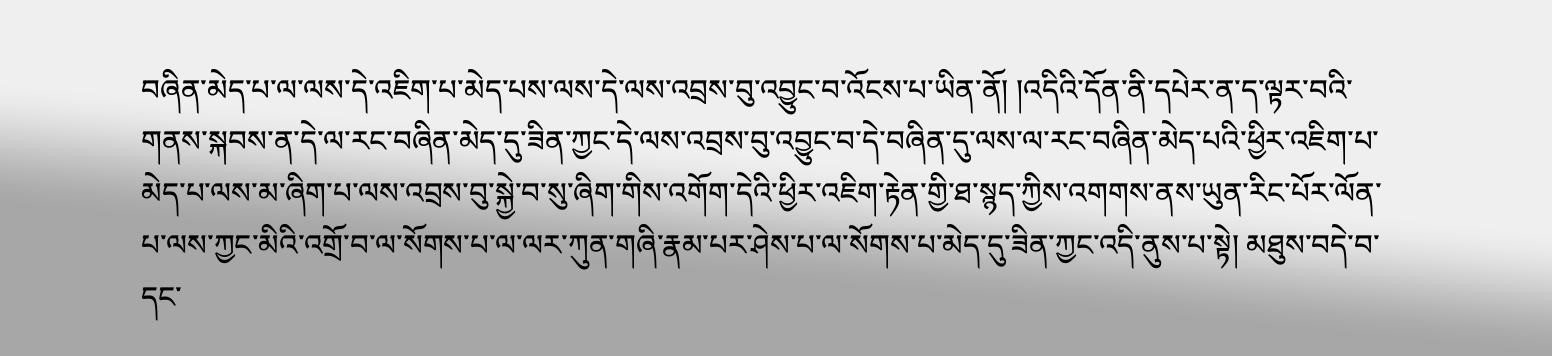བཞིན་མེད་པ་ལ་ལས་དེ་འཇིག་པ་མེད་པས་ལས་དེ་ལས་འབྲས་བུ་འབྱུང་བ་འོངས་པ་ཡིན་ནོ། །འདིའི་དོན་ནི་དཔེར་ན་ད་ལྟར་བའི་གནས་སྐབས་ན་དེ་ལ་རང་བཞིན་མེད་དུ་ཟིན་ཀྱང་དེ་ལས་འབྲས་བུ་འབྱུང་བ་དེ་བཞིན་དུ་ལས་ལ་རང་བཞིན་མེད་པའི་ཕྱིར་འཇིག་པ་མེད་པ་ལས་མ་ཞིག་པ་ལས་འབྲས་བུ་སྐྱེ་བ་སུ་ཞིག་གིས་འགོག་དེའི་ཕྱིར་འཇིག་རྟེན་གྱི་ཐ་སྙད་ཀྱིས་འགགས་ནས་ཡུན་རིང་པོར་ལོན་པ་ལས་ཀྱང་མིའི་འགྲོ་བ་ལ་སོགས་པ་ལ་ལར་ཀུན་གཞི་རྣམ་པར་ཤེས་པ་ལ་སོགས་པ་མེད་དུ་ཟིན་ཀྱང་འདི་ནུས་པ་སྟེ། མཐུས་བདེ་བ་དང་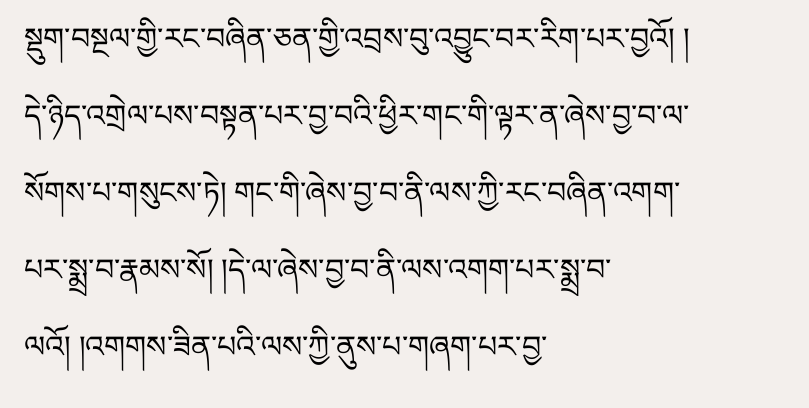སྡུག་བསྔལ་གྱི་རང་བཞིན་ཅན་གྱི་འབྲས་བུ་འབྱུང་བར་རིག་པར་བྱའོ། །
དེ་ཉིད་འགྲེལ་པས་བསྟན་པར་བྱ་བའི་ཕྱིར་གང་གི་ལྟར་ན་ཞེས་བྱ་བ་ལ་སོགས་པ་གསུངས་ཏེ། གང་གི་ཞེས་བྱ་བ་ནི་ལས་ཀྱི་རང་བཞིན་འགག་པར་སྨྲ་བ་རྣམས་སོ། །དེ་ལ་ཞེས་བྱ་བ་ནི་ལས་འགག་པར་སྨྲ་བ་ལའོ། །འགགས་ཟིན་པའི་ལས་ཀྱི་ནུས་པ་གཞག་པར་བྱ་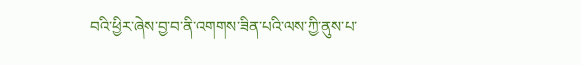བའི་ཕྱིར་ཞེས་བྱ་བ་ནི་འགགས་ཟིན་པའི་ལས་ཀྱི་ནུས་པ་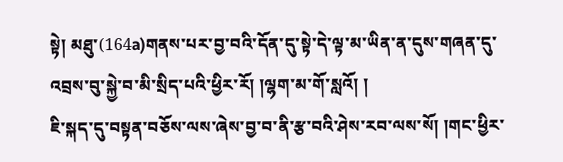སྟེ། མཐུ་(164a)གནས་པར་བྱ་བའི་དོན་དུ་སྟེ་དེ་ལྟ་མ་ཡིན་ན་དུས་གཞན་དུ་འབྲས་བུ་སྐྱེ་བ་མི་སྲིད་པའི་ཕྱིར་རོ། །ལྷག་མ་གོ་སླའོ། །
ཇི་སྐད་དུ་བསྟན་བཅོས་ལས་ཞེས་བྱ་བ་ནི་རྩ་བའི་ཤེས་རབ་ལས་སོ། །གང་ཕྱིར་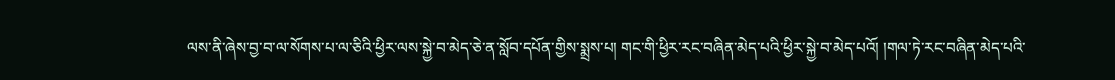ལས་ནི་ཞེས་བྱ་བ་ལ་སོགས་པ་ལ་ཅིའི་ཕྱིར་ལས་སྐྱེ་བ་མེད་ཅེ་ན་སློབ་དཔོན་གྱིས་སྨྲས་པ། གང་གི་ཕྱིར་རང་བཞིན་མེད་པའི་ཕྱིར་སྐྱེ་བ་མེད་པའོ། །གལ་ཏེ་རང་བཞིན་མེད་པའི་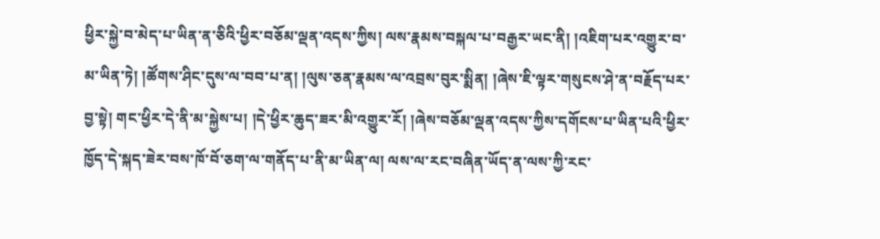ཕྱིར་སྐྱེ་བ་མེད་པ་ཡིན་ན་ཅིའི་ཕྱིར་བཅོམ་ལྡན་འདས་ཀྱིས། ལས་རྣམས་བསྐལ་པ་བརྒྱར་ཡང་ནི། །འཇིག་པར་འགྱུར་བ་མ་ཡིན་ཏེ། །ཚོགས་ཤིང་དུས་ལ་བབ་པ་ན། །ལུས་ཅན་རྣམས་ལ་འབྲས་བུར་སྨིན། །ཞེས་ཇི་ལྟར་གསུངས་ཤེ་ན་བརྗོད་པར་བྱ་སྟེ། གང་ཕྱིར་དེ་ནི་མ་སྐྱེས་པ། །དེ་ཕྱིར་ཆུད་ཟར་མི་འགྱུར་རོ། །ཞེས་བཅོམ་ལྡན་འདས་ཀྱིས་དགོངས་པ་ཡིན་པའི་ཕྱིར་ཁྱོད་དེ་སྐད་ཟེར་བས་ཁོ་བོ་ཅག་ལ་གནོད་པ་ནི་མ་ཡིན་ལ། ལས་ལ་རང་བཞིན་ཡོད་ན་ལས་ཀྱི་རང་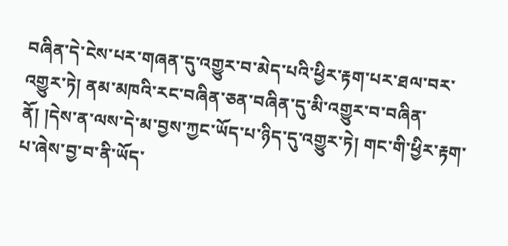བཞིན་དེ་ངེས་པར་གཞན་དུ་འགྱུར་བ་མེད་པའི་ཕྱིར་རྟག་པར་ཐལ་བར་འགྱུར་ཏེ། ནམ་མཁའི་རང་བཞིན་ཅན་བཞིན་དུ་མི་འགྱུར་བ་བཞིན་ནོ། །དེས་ན་ལས་དེ་མ་བྱས་ཀྱང་ཡོད་པ་ཉིད་དུ་འགྱུར་ཏེ། གང་གི་ཕྱིར་རྟག་པ་ཞེས་བྱ་བ་ནི་ཡོད་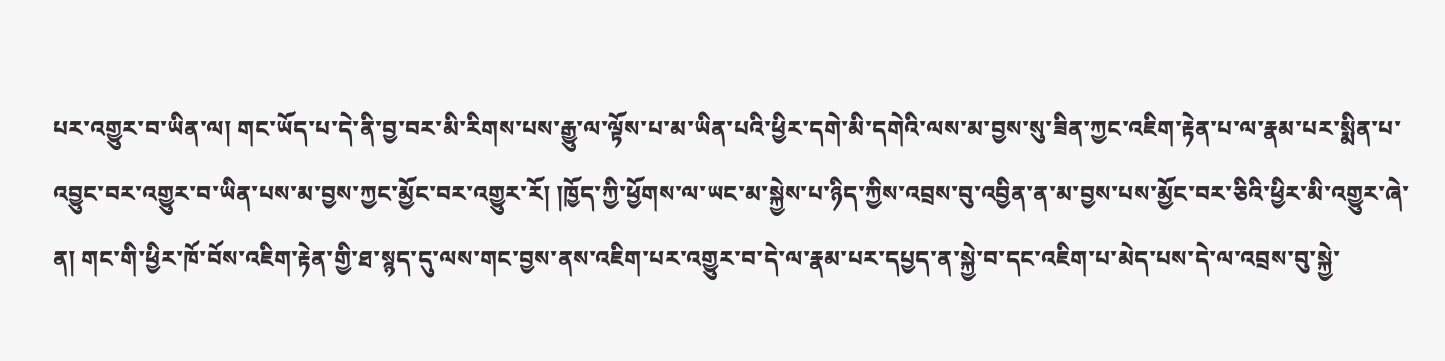པར་འགྱུར་བ་ཡིན་ལ། གང་ཡོད་པ་དེ་ནི་བྱ་བར་མི་རིགས་པས་རྒྱུ་ལ་ལྟོས་པ་མ་ཡིན་པའི་ཕྱིར་དགེ་མི་དགེའི་ལས་མ་བྱས་སུ་ཟིན་ཀྱང་འཇིག་རྟེན་པ་ལ་རྣམ་པར་སྨིན་པ་འབྱུང་བར་འགྱུར་བ་ཡིན་པས་མ་བྱས་ཀྱང་མྱོང་བར་འགྱུར་རོ། །ཁྱོད་ཀྱི་ཕྱོགས་ལ་ཡང་མ་སྐྱེས་པ་ཉིད་ཀྱིས་འབྲས་བུ་འབྱིན་ན་མ་བྱས་པས་མྱོང་བར་ཅིའི་ཕྱིར་མི་འགྱུར་ཞེ་ན། གང་གི་ཕྱིར་ཁོ་བོས་འཇིག་རྟེན་གྱི་ཐ་སྙད་དུ་ལས་གང་བྱས་ནས་འཇིག་པར་འགྱུར་བ་དེ་ལ་རྣམ་པར་དཔྱད་ན་སྐྱེ་བ་དང་འཇིག་པ་མེད་པས་དེ་ལ་འབྲས་བུ་སྐྱེ་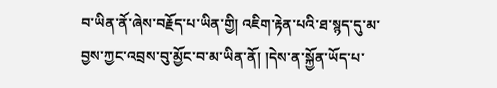བ་ཡིན་ནོ་ཞེས་བརྗོད་པ་ཡིན་གྱི། འཇིག་རྟེན་པའི་ཐ་སྙད་དུ་མ་བྱས་ཀྱང་འབྲས་བུ་མྱོང་བ་མ་ཡིན་ནོ། །དེས་ན་སྐྱོན་ཡོད་པ་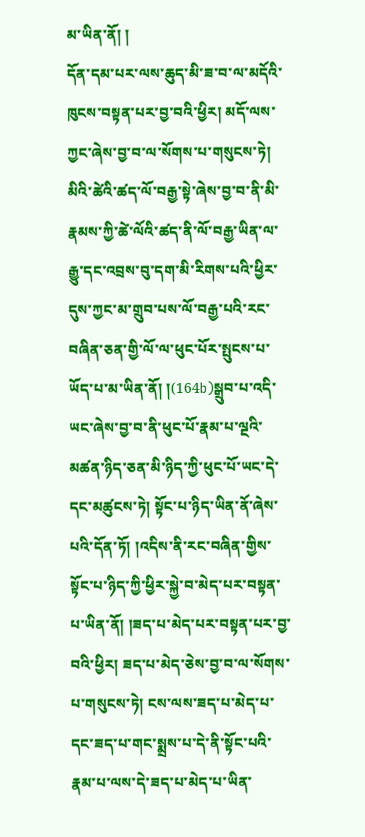མ་ཡིན་ནོ། །
དོན་དམ་པར་ལས་ཆུད་མི་ཟ་བ་ལ་མདོའི་ཁུངས་བསྟན་པར་བྱ་བའི་ཕྱིར། མདོ་ལས་ཀྱང་ཞེས་བྱ་བ་ལ་སོགས་པ་གསུངས་ཏེ། མིའི་ཚེའི་ཚད་ལོ་བརྒྱ་སྟེ་ཞེས་བྱ་བ་ནི་མི་རྣམས་ཀྱི་ཚེ་ལོའི་ཚད་ནི་ལོ་བརྒྱ་ཡིན་ལ་རྒྱུ་དང་འབྲས་བུ་དག་མི་རིགས་པའི་ཕྱིར་དུས་ཀྱང་མ་གྲུབ་པས་ལོ་བརྒྱ་པའི་རང་བཞིན་ཅན་གྱི་ལོ་ལ་ཕུང་པོར་སྤུངས་པ་ཡོད་པ་མ་ཡིན་ནོ། །(164b)སྒྲུབ་པ་འདི་ཡང་ཞེས་བྱ་བ་ནི་ཕུང་པོ་རྣམ་པ་ལྔའི་མཚན་ཉིད་ཅན་མི་ཉིད་ཀྱི་ཕུང་པོ་ཡང་དེ་དང་མཚུངས་ཏེ། སྟོང་པ་ཉིད་ཡིན་ནོ་ཞེས་པའི་དོན་ཏོ། །འདིས་ནི་རང་བཞིན་གྱིས་སྟོང་པ་ཉིད་ཀྱི་ཕྱིར་སྐྱེ་བ་མེད་པར་བསྟན་པ་ཡིན་ནོ། །ཟད་པ་མེད་པར་བསྟན་པར་བྱ་བའི་ཕྱིར། ཟད་པ་མེད་ཅེས་བྱ་བ་ལ་སོགས་པ་གསུངས་ཏེ། ངས་ལས་ཟད་པ་མེད་པ་དང་ཟད་པ་གང་སྨྲས་པ་དེ་ནི་སྟོང་པའི་རྣམ་པ་ལས་དེ་ཟད་པ་མེད་པ་ཡིན་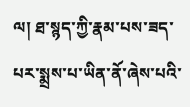ལ། ཐ་སྙད་ཀྱི་རྣམ་པས་ཟད་པར་སྨྲས་པ་ཡིན་ནོ་ཞེས་པའི་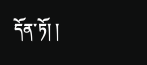དོན་ཏོ། །